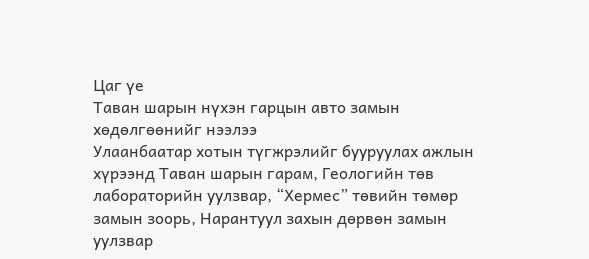Цаг үе
Таван шарын нүхэн гарцын авто замын хөдөлгөөнийг нээлээ
Улаанбаатар хотын түгжрэлийг бууруулах ажлын хүрээнд Таван шарын гарам, Геологийн төв лабораторийн уулзвар, “Хермес” төвийн төмөр замын зоорь, Нарантуул захын дөрвөн замын уулзвар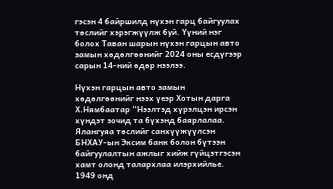гэсэн 4 байршилд нүхэн гарц байгуулах төслийг хэрэгжүүлж буй. Үүний нэг болох Таван шарын нүхэн гарцын авто замын хөдөлгөөнийг 2024 оны есдүгээр сарын 14-ний өдөр нээлээ.

Нүхэн гарцын авто замын хөдөлгөөнийг нээх үеэр Хотын дарга Х.Нямбаатар “Нээлтэд хүрэлцэн ирсэн хүндэт зочид та бүхэнд баярлалаа. Ялангуяа төслийг санхүүжүүлсэн БНХАУ-ын Эксим банк болон бүтээн байгуулалтын ажлыг хийж гүйцэтгэсэн хамт олонд талархлаа илэрхийлье. 1949 онд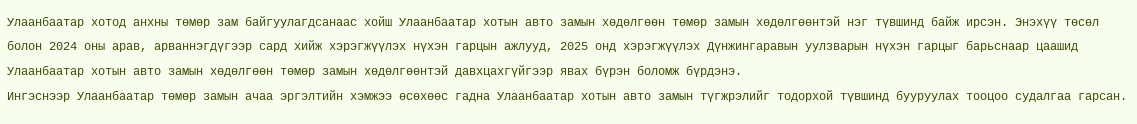Улаанбаатар хотод анхны төмөр зам байгуулагдсанаас хойш Улаанбаатар хотын авто замын хөдөлгөөн төмөр замын хөдөлгөөнтэй нэг түвшинд байж ирсэн. Энэхүү төсөл болон 2024 оны арав, арваннэгдүгээр сард хийж хэрэгжүүлэх нүхэн гарцын ажлууд, 2025 онд хэрэгжүүлэх Дүнжингаравын уулзварын нүхэн гарцыг барьснаар цаашид Улаанбаатар хотын авто замын хөдөлгөөн төмөр замын хөдөлгөөнтэй давхцахгүйгээр явах бүрэн боломж бүрдэнэ.
Ингэснээр Улаанбаатар төмөр замын ачаа эргэлтийн хэмжээ өсөхөөс гадна Улаанбаатар хотын авто замын түгжрэлийг тодорхой түвшинд бууруулах тооцоо судалгаа гарсан.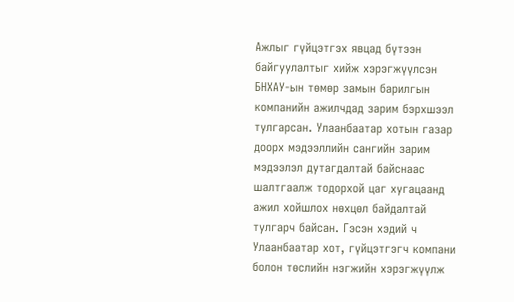Ажлыг гүйцэтгэх явцад бүтээн байгуулалтыг хийж хэрэгжүүлсэн БНХАУ-ын төмөр замын барилгын компанийн ажилчдад зарим бэрхшээл тулгарсан. Улаанбаатар хотын газар доорх мэдээллийн сангийн зарим мэдээлэл дутагдалтай байснаас шалтгаалж тодорхой цаг хугацаанд ажил хойшлох нөхцөл байдалтай тулгарч байсан. Гэсэн хэдий ч Улаанбаатар хот, гүйцэтгэгч компани болон төслийн нэгжийн хэрэгжүүлж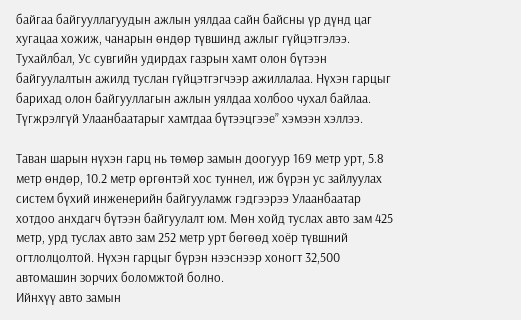байгаа байгууллагуудын ажлын уялдаа сайн байсны үр дүнд цаг хугацаа хожиж, чанарын өндөр түвшинд ажлыг гүйцэтгэлээ. Тухайлбал, Ус сувгийн удирдах газрын хамт олон бүтээн байгуулалтын ажилд туслан гүйцэтгэгчээр ажиллалаа. Нүхэн гарцыг барихад олон байгууллагын ажлын уялдаа холбоо чухал байлаа. Түгжрэлгүй Улаанбаатарыг хамтдаа бүтээцгээе” хэмээн хэллээ.

Таван шарын нүхэн гарц нь төмөр замын доогуур 169 метр урт, 5.8 метр өндөр, 10.2 метр өргөнтэй хос туннел, иж бүрэн ус зайлуулах систем бүхий инженерийн байгууламж гэдгээрээ Улаанбаатар хотдоо анхдагч бүтээн байгуулалт юм. Мөн хойд туслах авто зам 425 метр, урд туслах авто зам 252 метр урт бөгөөд хоёр түвшний огтлолцолтой. Нүхэн гарцыг бүрэн нээснээр хоногт 32,500 автомашин зорчих боломжтой болно.
Ийнхүү авто замын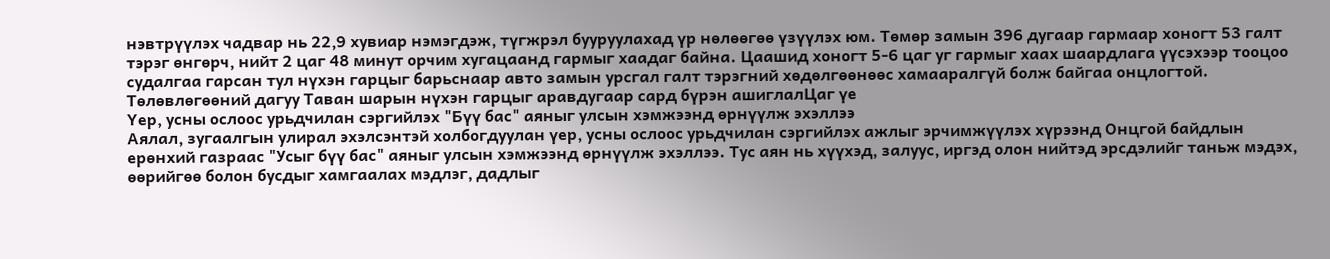нэвтрүүлэх чадвар нь 22,9 хувиар нэмэгдэж, түгжрэл бууруулахад үр нөлөөгөө үзүүлэх юм. Төмөр замын 396 дугаар гармаар хоногт 53 галт тэрэг өнгөрч, нийт 2 цаг 48 минут орчим хугацаанд гармыг хаадаг байна. Цаашид хоногт 5-6 цаг уг гармыг хаах шаардлага үүсэхээр тооцоо судалгаа гарсан тул нүхэн гарцыг барьснаар авто замын урсгал галт тэрэгний хөдөлгөөнөөс хамааралгүй болж байгаа онцлогтой. Төлөвлөгөөний дагуу Таван шарын нүхэн гарцыг аравдугаар сард бүрэн ашиглалЦаг үе
Үер, усны ослоос урьдчилан сэргийлэх "Бүү бас" аяныг улсын хэмжээнд өрнүүлж эхэллээ
Аялал, зугаалгын улирал эхэлсэнтэй холбогдуулан үер, усны ослоос урьдчилан сэргийлэх ажлыг эрчимжүүлэх хүрээнд Онцгой байдлын ерөнхий газраас "Усыг бүү бас" аяныг улсын хэмжээнд өрнүүлж эхэллээ. Тус аян нь хүүхэд, залуус, иргэд олон нийтэд эрсдэлийг таньж мэдэх, өөрийгөө болон бусдыг хамгаалах мэдлэг, дадлыг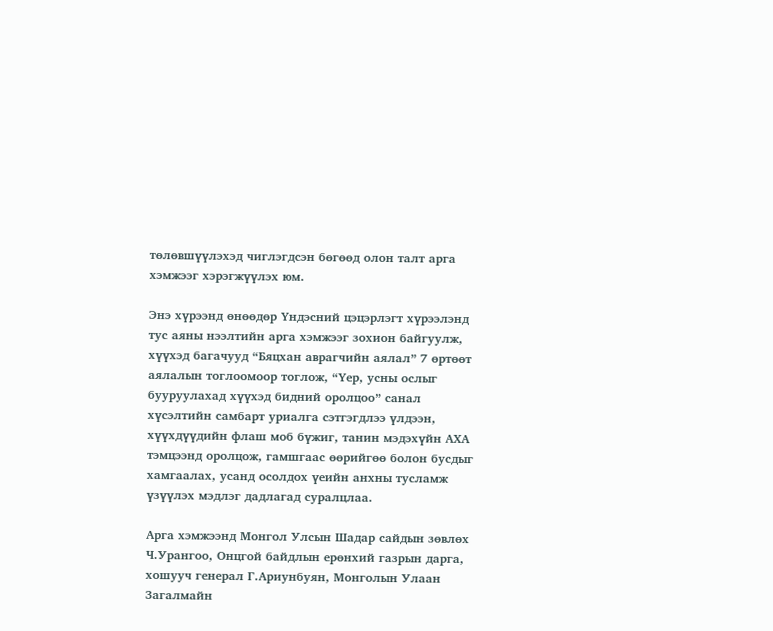төлөвшүүлэхэд чиглэгдсэн бөгөөд олон талт арга хэмжээг хэрэгжүүлэх юм.

Энэ хүрээнд өнөөдөр Үндэсний цэцэрлэгт хүрээлэнд тус аяны нээлтийн арга хэмжээг зохион байгуулж, хүүхэд багачууд “Бяцхан аврагчийн аялал” 7 өртөөт аялалын тоглоомоор тоглож, “Үер, усны ослыг бууруулахад хүүхэд бидний оролцоо” санал хүсэлтийн самбарт уриалга сэтгэгдлээ үлдээн, хүүхдүүдийн флаш моб бүжиг, танин мэдэхүйн АХА тэмцээнд оролцож, гамшгаас өөрийгөө болон бусдыг хамгаалах, усанд осолдох үеийн анхны тусламж үзүүлэх мэдлэг дадлагад суралцлаа.

Арга хэмжээнд Монгол Улсын Шадар сайдын зөвлөх Ч.Урангоо, Онцгой байдлын ерөнхий газрын дарга, хошууч генерал Г.Ариунбуян, Монголын Улаан Загалмайн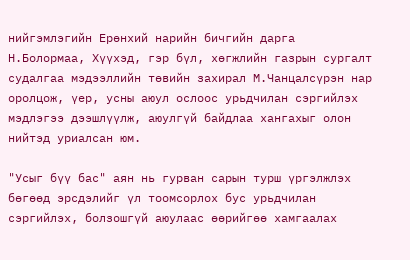нийгэмлэгийн Ерөнхий нарийн бичгийн дарга Н.Болормаа, Хүүхэд, гэр бүл, хөгжлийн газрын сургалт судалгаа мэдээллийн төвийн захирал М.Чанцалсүрэн нар оролцож, үер, усны аюул ослоос урьдчилан сэргийлэх мэдлэгээ дээшлүүлж, аюулгүй байдлаа хангахыг олон нийтэд уриалсан юм.

"Усыг бүү бас" аян нь гурван сарын турш үргэлжлэх бөгөөд эрсдэлийг үл тоомсорлох бус урьдчилан сэргийлэх, болзошгүй аюулаас өөрийгөө хамгаалах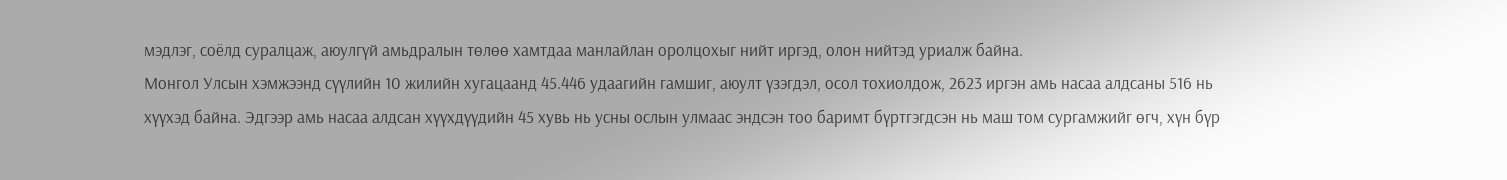мэдлэг, соёлд суралцаж, аюулгүй амьдралын төлөө хамтдаа манлайлан оролцохыг нийт иргэд, олон нийтэд уриалж байна.
Монгол Улсын хэмжээнд сүүлийн 10 жилийн хугацаанд 45.446 удаагийн гамшиг, аюулт үзэгдэл, осол тохиолдож, 2623 иргэн амь насаа алдсаны 516 нь хүүхэд байна. Эдгээр амь насаа алдсан хүүхдүүдийн 45 хувь нь усны ослын улмаас эндсэн тоо баримт бүртгэгдсэн нь маш том сургамжийг өгч, хүн бүр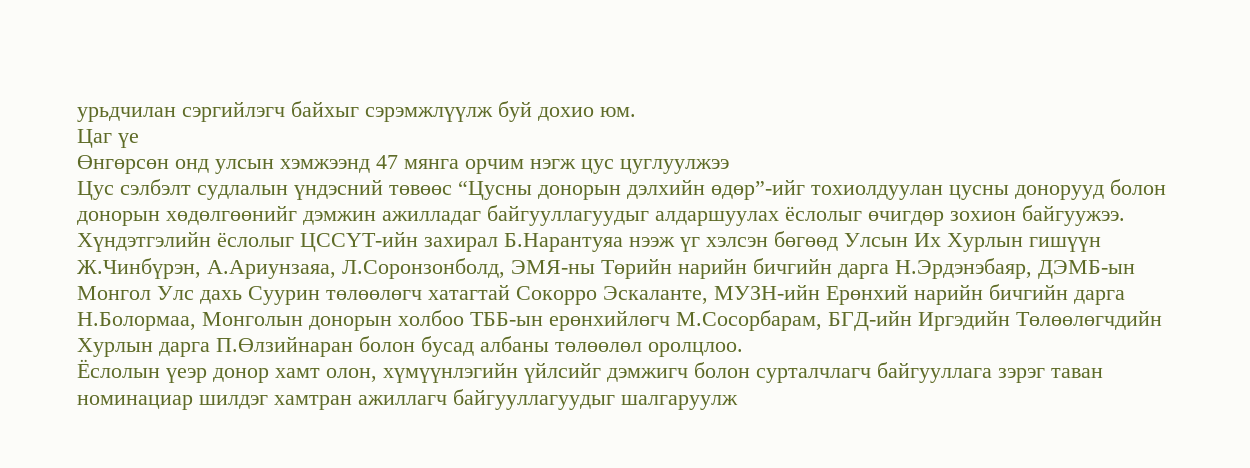урьдчилан сэргийлэгч байхыг сэрэмжлүүлж буй дохио юм.
Цаг үе
Өнгөрсөн онд улсын хэмжээнд 47 мянга орчим нэгж цус цуглуулжээ
Цус сэлбэлт судлалын үндэсний төвөөс “Цусны донорын дэлхийн өдөр”-ийг тохиолдуулан цусны донорууд болон донорын хөдөлгөөнийг дэмжин ажилладаг байгууллагуудыг алдаршуулах ёслолыг өчигдөр зохион байгуужээ.
Хүндэтгэлийн ёслолыг ЦССҮТ-ийн захирал Б.Нарантуяа нээж үг хэлсэн бөгөөд Улсын Их Хурлын гишүүн Ж.Чинбүрэн, А.Ариунзаяа, Л.Соронзонболд, ЭМЯ-ны Төрийн нарийн бичгийн дарга Н.Эрдэнэбаяр, ДЭМБ-ын Монгол Улс дахь Суурин төлөөлөгч хатагтай Сокорро Эскаланте, МУЗН-ийн Ерөнхий нарийн бичгийн дарга Н.Болормаа, Монголын донорын холбоо ТББ-ын ерөнхийлөгч М.Сосорбарам, БГД-ийн Иргэдийн Төлөөлөгчдийн Хурлын дарга П.Өлзийнаран болон бусад албаны төлөөлөл оролцлоо.
Ёслолын үеэр донор хамт олон, хүмүүнлэгийн үйлсийг дэмжигч болон сурталчлагч байгууллага зэрэг таван номинациар шилдэг хамтран ажиллагч байгууллагуудыг шалгаруулж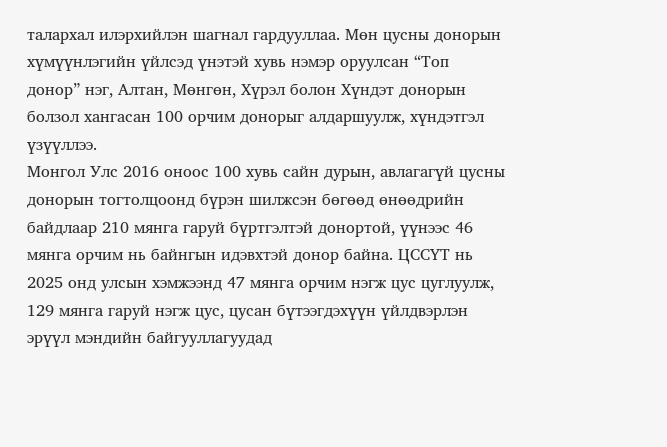талархал илэрхийлэн шагнал гардууллаа. Мөн цусны донорын хүмүүнлэгийн үйлсэд үнэтэй хувь нэмэр оруулсан “Топ донор” нэг, Алтан, Мөнгөн, Хүрэл болон Хүндэт донорын болзол хангасан 100 орчим донорыг алдаршуулж, хүндэтгэл үзүүллээ.
Монгол Улс 2016 оноос 100 хувь сайн дурын, авлагагүй цусны донорын тогтолцоонд бүрэн шилжсэн бөгөөд өнөөдрийн байдлаар 210 мянга гаруй бүртгэлтэй донортой, үүнээс 46 мянга орчим нь байнгын идэвхтэй донор байна. ЦССҮТ нь 2025 онд улсын хэмжээнд 47 мянга орчим нэгж цус цуглуулж, 129 мянга гаруй нэгж цус, цусан бүтээгдэхүүн үйлдвэрлэн эрүүл мэндийн байгууллагуудад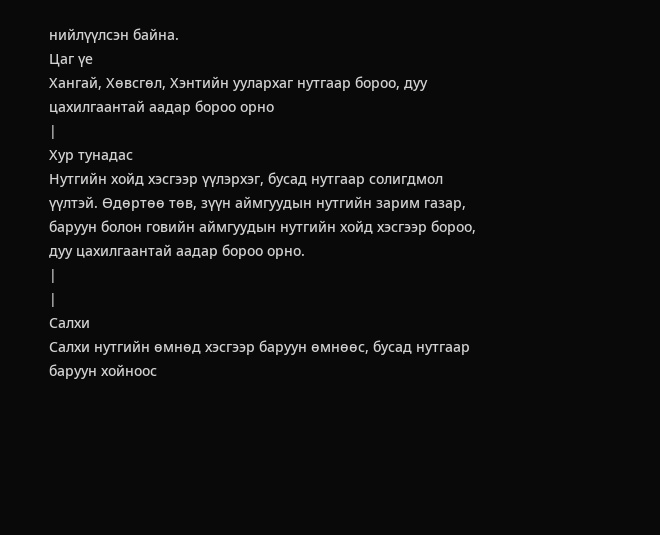нийлүүлсэн байна.
Цаг үе
Хангай, Хөвсгөл, Хэнтийн уулархаг нутгаар бороо, дуу цахилгаантай аадар бороо орно
|
Хур тунадас
Нутгийн хойд хэсгээр үүлэрхэг, бусад нутгаар солигдмол үүлтэй. Өдөртөө төв, зүүн аймгуудын нутгийн зарим газар, баруун болон говийн аймгуудын нутгийн хойд хэсгээр бороо, дуу цахилгаантай аадар бороо орно.
|
|
Салхи
Салхи нутгийн өмнөд хэсгээр баруун өмнөөс, бусад нутгаар баруун хойноос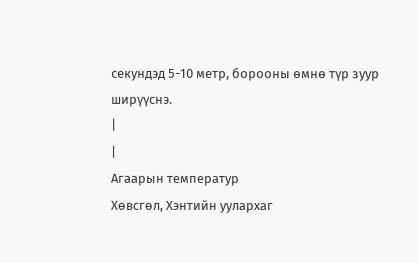секундэд 5-10 метр, борооны өмнө түр зуур ширүүснэ.
|
|
Агаарын температур
Хөвсгөл, Хэнтийн уулархаг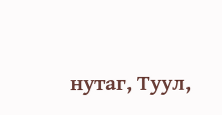нутаг, Туул,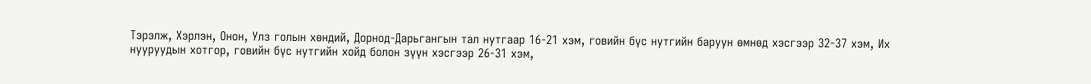Тэрэлж, Хэрлэн, Онон, Улз голын хөндий, Дорнод-Дарьгангын тал нутгаар 16-21 хэм, говийн бүс нутгийн баруун өмнөд хэсгээр 32-37 хэм, Их нууруудын хотгор, говийн бүс нутгийн хойд болон зүүн хэсгээр 26-31 хэм,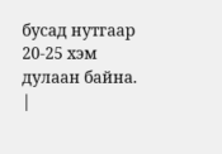бусад нутгаар 20-25 хэм дулаан байна.
|